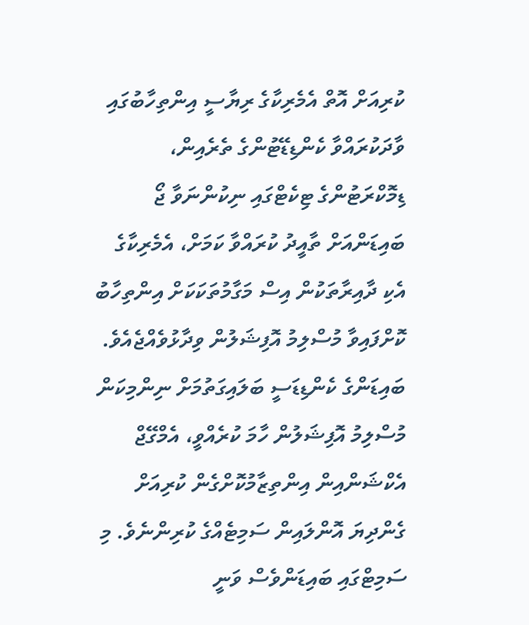ކުރިއަށް އޮތް އެމެރިކާގެ ރިޔާސީ އިންތިހާބުގައި ވާދަކުރައްވާ ކެންޑިޑޭޓުންގެ ތެރެއިން، ޑިމޮކްރަޓުންގެ ޓިކެޓްގައި ނިކުންނަވާ ޖޯ ބައިޑަންއަށް ތާއީދު ކުރައްވާ ކަމަށް، އެމެރިކާގެ އެކި ދާއިރާތަކުން އިސް މަގާމުތަކަކަށް އިންތިހާބު ކޮށްފައިވާ މުސްލިމު އޮފިޝަލުން ވިދާޅުވެއްޖެއެވެ.
ބައިޑަންގެ ކެންޑިޑަސީ ބަލައިގަތުމަށް ނިންމިކަން މުސްލިމު އޮފިޝަލުން ހާމަ ކުރެއްވީ، އެމްގޭޖް އެކްޝަންއިން އިންތިޒާމުކޮށްގެން ކުރިއަށް ގެންދިޔަ އޮންލައިން ސަމިޓެއްގެ ކުރިންނެވެ. މި ސަމިޓްގައި ބައިޑަންވެސް ވަނީ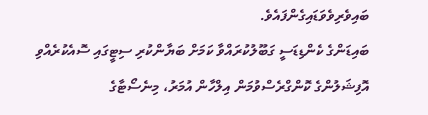ބައިވެރިވެވަޑައިގެންފައެވެ.
ބައިޑަންގެ ކެންޑިޑަސީ ގަބޫލުކުރައްވާ ކަމަށް ބަޔާންކުރި ސިޓީގައި ސޮއެކުރެއްވި އޮފިޝަލުންގެ ކޮންގްރެސްވުމަން އިލްހާން އުމަރު، މިނެސޯޓާގެ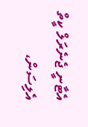އެޓާނީ ޖެނެރަލް ކީތް އެލިސަން،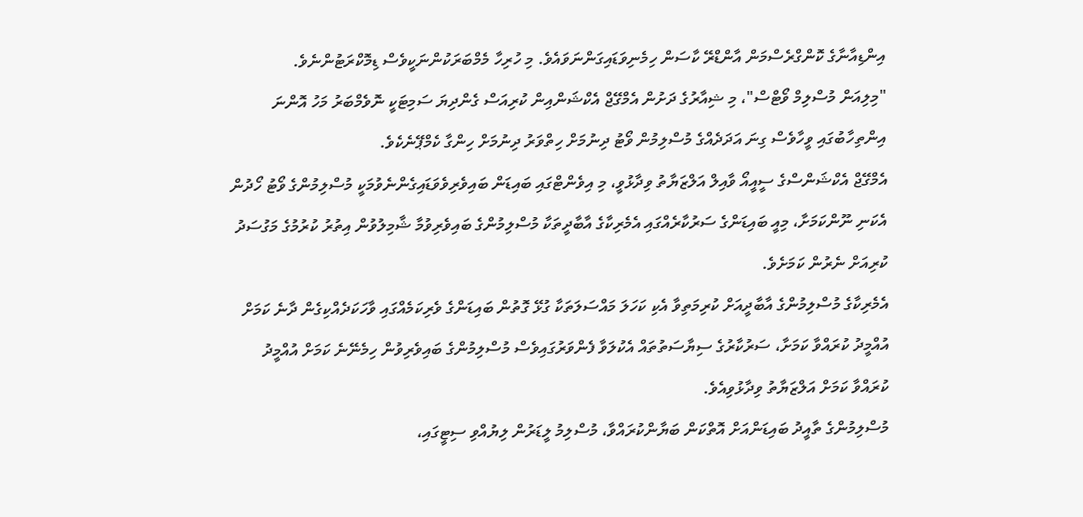އިންޑިއާނާގެ ކޮންގްރެސްމަން އާންޑްރޭ ކާސަން ހިމެނިވަޑައިގަންނަވައެވެ. މި ހުރިހާ މެމްބަރަކުންނަކީވެސް ޑިމޮކްރަޓުންނެވެ.
"މިލިއަން މުސްލިމް ވޯޓްސް"، މި ޝިއާރުގެ ދަށުން އެމްގޭޖް އެކްޝަންއިން ކުރިއަސް ގެންދިޔަ ސަމިޓަކީ ނޮވެމްބަރު މަހު އޮންނަ އިންތިހާބުގައި ވީހާވެސް ގިނަ އަދަދެއްގެ މުސްލިމުން ވޯޓު ދިނުމަށް ހިތްވަރު ދިނުމަށް ހިންގާ ކެމްޕޭނެކެވެ.
އެމްގޭޖް އެކްޝަންސްގެ ސީއީއޯ ވާއިލް އަލްޒަޔާތު ވިދާޅުވީ، މި އިވެންޓްގައި ބައިޑަން ބައިވެރިވެވަޑައިގެންނެވުމަކީ މުސްލިމުންގެ ވޯޓު ހޯދުން އެކަނި ނޫންކަމަށާ، މިއީ ބައިޑަންގެ ސަރުކާރެއްގައި އެމެރިކާގެ އާބާދީތަކާ މުސްލިމުންގެ ބައިވެރިވުމާ ޝާމިލުވުން އިތުރު ކުރުމުގެ މަގުސަދު ކުރިއަށް ނެރުން ކަމަށެވެ.
އެމެރިކާގެ މުސްލިމުންގެ އާބާދީއަށް ކުރިމަތިވާ އެކި ކަހަލަ މައްސަލަތަކާ ގުޅޭ ގޮތުން ބައިޑަންގެ ވެރިކަމެއްގައި ވާހަކަދެއްކިގެން ދާނެ ކަމަށް އުއްމީދު ކުރައްވާ ކަމަށާ، ސަރުކާރުގެ ސިޔާސަތުތައް އެކުލަވާ ފެންވަރުގައިވެސް މުސްލިމުންގެ ބައިވެރިވުން ހިމެނޭނެ ކަމަށް އުއްމީދު ކުރައްވާ ކަމަށް އަލްޒަޔާތު ވިދާޅުވިއެވެ.
މުސްލިމުންގެ ތާއީދު ބައިޑަންއަށް އޮތްކަން ބަޔާންކުރައްވާ، މުސްލިމު ލީޑަރުން ލިޔުއްވި ސިޓީގައި،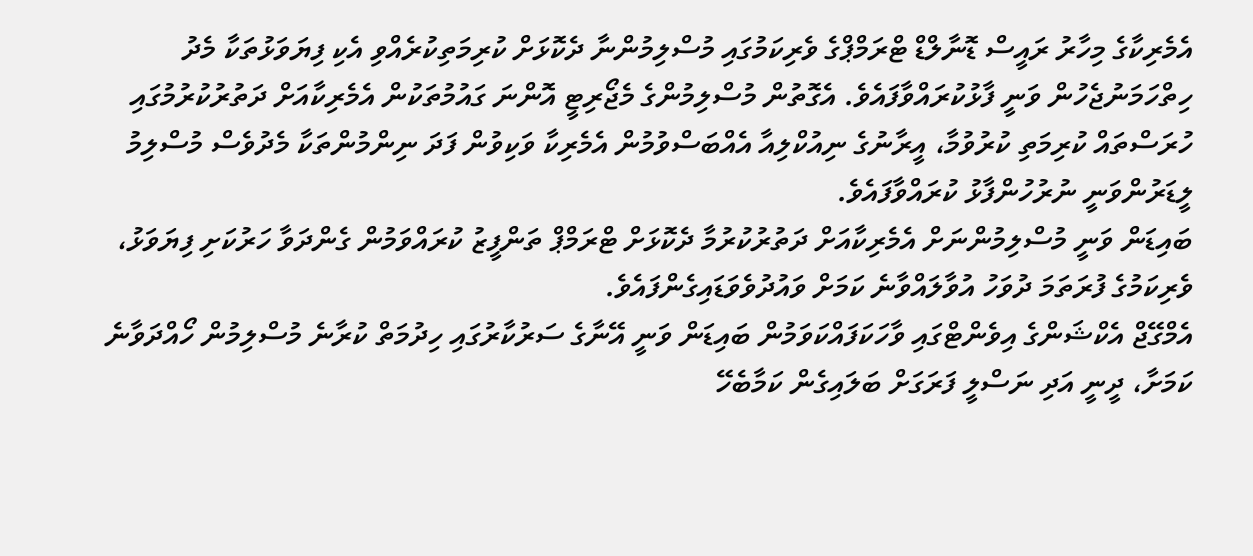އެމެރިކާގެ މިހާރު ރައީސް ޑޮނާލްޑް ޓްރަމްޕްގެ ވެރިކަމުގައި މުސްލިމުންނާ ދެކޮޅަށް ކުރިމަތިކުރެއްވި އެކި ފިޔަވަޅުތަކާ މެދު ހިތްހަމަނުޖެހުން ވަނީ ފާޅުކުރައްވާފައެވެ. އެގޮތުން މުސްލިމުންގެ މެޖޯރިޓީ އޮންނަ ގައުމުތަކުން އެމެރިކާއަށް ދަތުރުކުރުމުގައި ހުރަސްތައް ކުރިމަތި ކުރުވުމާ، އީރާނުގެ ނިއުކްލިއާ އެއްބަސްވުމުން އެމެރިކާ ވަކިވުން ފަދަ ނިންމުންތަކާ މެދުވެސް މުސްލިމު ލީޑަރުންވަނީ ނުރުހުންފާޅު ކުރައްވާފައެވެ.
ބައިޑަން ވަނީ މުސްލިމުންނަށް އެމެރިކާއަށް ދަތުރުކުރުމާ ދެކޮޅަށް ޓްރަމްޕް ތަންފީޒު ކުރައްވަމުން ގެންދަވާ ހަރުކަށި ފިޔަވަޅު، ވެރިކަމުގެ ފުރަތަމަ ދުވަހު އުވާލައްވާނެ ކަމަށް ވައުދުވެވަޑައިގެންފައެވެ.
އެމްގޭޖް އެކްޝަންގެ އިވެންޓްގައި ވާހަކަފައްކަވަމުން ބައިޑަން ވަނީ އޭނާގެ ސަރުކާރުގައި ހިދުމަތް ކުރާނެ މުސްލިމުން ހޯއްދަވާނެ ކަމަށާ، ދީނީ އަދި ނަސްލީ ފަރަގަށް ބަލައިގެން ކަމާބެހޭ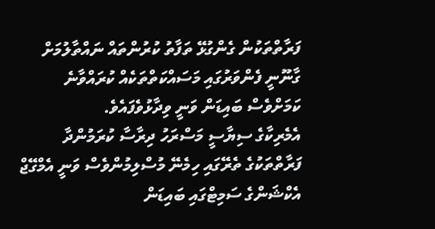ފަރާތްތަކުން ގެންގުޅޭ ތަފާތު ކުރުންތައް ނައްތާލުމަށް ގާނޫނީ ފެންވަރުގައި މަސައްކަތްތަކެއް ކުރައްވާނެ ކަމަށްވެސް ބައިޑަން ވަނީ ވިދާޅުވެފައެވެ.
އެމެރިކާގެ ސިޔާސީ މަސްރަހު ދިރާސާ ކުރަމުންދާ ފަރާތްތަކުގެ ތެރޭގައި ހިމެނޭ މުސްލިމުންވެސް ވަނީ އެމްގޭޖް އެކްޝަންގެ ސަމިޓްގައި ބައިޑަން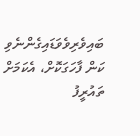ބައިވެރިވެވަޑައިގެންނެވި ކަން ފާހަގަކޮށް، އެކަމަށް ތައުރީފު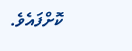ކޮށްފައެވެ.